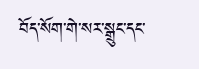བོད་སོག་གེ་སར་སྒྲུང་དང་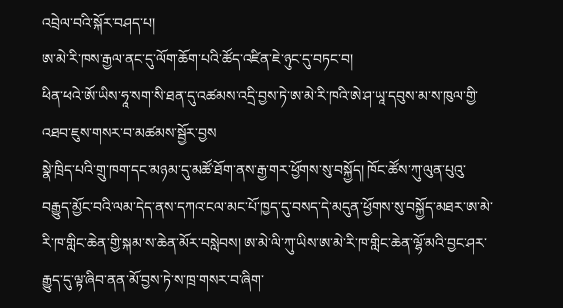འབྲེལ་བའི་སྐོར་བཤད་པ།
ཨ་མེ་རི་ཁས་རྒྱལ་ནང་དུ་ལོག་ཆོག་པའི་ཚོད་འཛིན་ཇེ་ཉུང་དུ་བཏང་བ།
ཕིན་ཕའེ་ཨོ་ཡིས་ཧཱ་སག་སི་ཐན་དུ་འཚམས་འདྲི་བྱས་ཏེ་ཨ་མེ་རི་ཁའི་ཨེ་ཤ་ཡཱ་དབུས་མ་ས་ཁུལ་གྱི་འཐབ་ཇུས་གསར་བ་མཚམས་སྦྱོར་བྱས
སྣེ་ཁྲིད་པའི་གྲུ་ཁག་དང་མཉམ་དུ་མཚོ་ཐོག་ནས་རྒྱ་གར་ཕྱོགས་སུ་བསྐྱོད། ཁོང་ཚོས་ཀུ་ལུན་པུའུ་བརྒྱུད་མྱོང་བའི་ལམ་དེད་ནས་དཀའ་ངལ་མང་པོ་ཁྱད་དུ་བསད་དེ་མདུན་ཕྱོགས་སུ་བསྐྱོད་མཐར་ཨ་མེ་རི་ཁ་གླིང་ཆེན་གྱི་སྐམ་ས་ཆེན་མོར་བསླེབས། ཨ་མེ་ལི་ཀུ་ཡིས་ཨ་མེ་རི་ཁ་གླིང་ཆེན་ལྷོ་མའི་བྱང་ཤར་རྒྱུད་དུ་ལྟ་ཞིབ་ནན་མོ་བྱས་ཏེ་ས་ཁྲ་གསར་བ་ཞིག་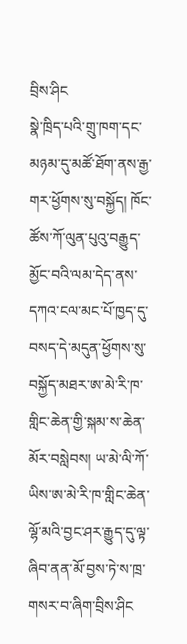བྲིས་ཤིང
སྣེ་ཁྲིད་པའི་གྲུ་ཁག་དང་མཉམ་དུ་མཚོ་ཐོག་ནས་རྒྱ་གར་ཕྱོགས་སུ་བསྐྱོད། ཁོང་ཚོས་ཀོ་ལུན་པུའུ་བརྒྱུད་མྱོང་བའི་ལམ་དེད་ནས་དཀའ་ངལ་མང་པོ་ཁྱད་དུ་བསད་དེ་མདུན་ཕྱོགས་སུ་བསྐྱོད་མཐར་ཨ་མེ་རི་ཁ་གླིང་ཆེན་གྱི་སྐམ་ས་ཆེན་མོར་བསླེབས། ཡ་མེ་ལི་ཀོ་ཡིས་ཨ་མེ་རི་ཁ་གླིང་ཆེན་ལྷོ་མའི་བྱང་ཤར་རྒྱུད་དུ་ལྟ་ཞིབ་ནན་མོ་བྱས་ཏེ་ས་ཁྲ་གསར་བ་ཞིག་བྲིས་ཤིང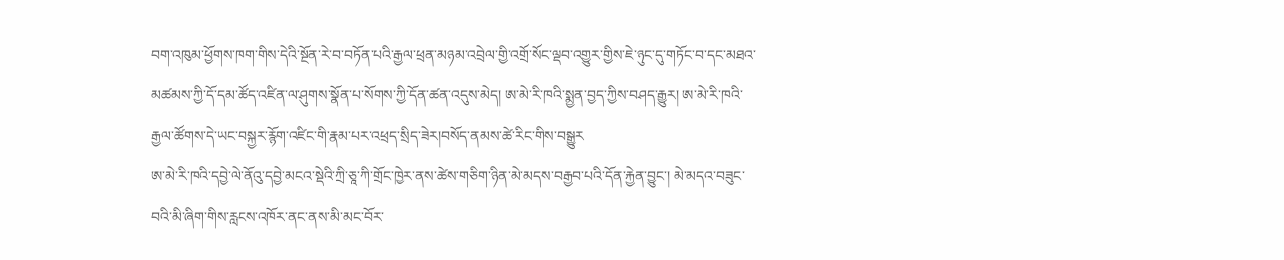བག་འཁུམ་ཕྱོགས་ཁག་གིས་དེའི་སྔོན་རེ་བ་བཏོན་པའི་རྒྱལ་ཕྲན་མཉམ་འབྲེལ་གྱི་འགྲོ་སོང་ལྡབ་འགྱུར་གྱིས་ཇེ་ཉུང་དུ་གཏོང་བ་དང་མཐའ་མཚམས་ཀྱི་དོ་དམ་ཚོད་འཛིན་ལ་ཤུགས་སྣོན་པ་སོགས་ཀྱི་དོན་ཚན་འདུས་མེད། ཨ་མེ་རི་ཁའི་སྨྱན་བྱད་ཀྱིས་བཤད་རྒྱུར། ཨ་མེ་རི་ཁའི་རྒྱལ་ཚོགས་དེ་ཡང་བསྐྱར་རྙོག་འཛིང་གི་རྣམ་པར་འཕྲད་སྲིད་ཟེར།བསོད་ནམས་ཚེ་རིང་གིས་བསྒྱུར
ཨ་མེ་རི་ཁའི་དབྱེ་ལེ་ནོའུ་དབྱེ་མངའ་སྡེའི་ཀྲི་ཅཱ་ཀི་གྲོང་ཁྱེར་ནས་ཚེས་གཅིག་ཉིན་མེ་མདས་བརྒྱབ་པའི་དོན་རྐྱེན་བྱུང་། མེ་མདའ་བཟུང་བའི་མི་ཞིག་གིས་རླངས་འཁོར་ནང་ནས་མི་མང་བོར་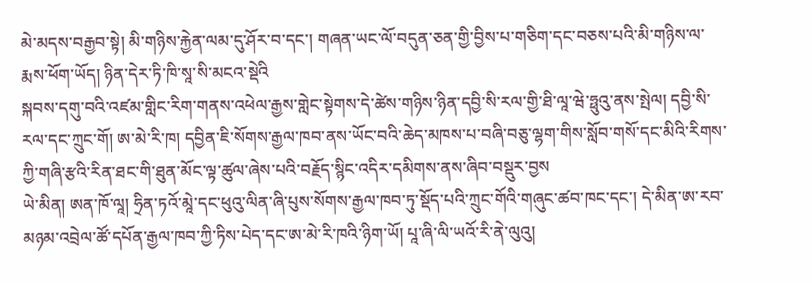མེ་མདས་བརྒྱབ་སྟེ། མི་གཉིས་རྐྱེན་ལམ་དུ་ཤོར་བ་དང་། གཞན་ཡང་ལོ་བདུན་ཅན་གྱི་བྱིས་པ་གཅིག་དང་བཅས་པའི་མི་གཉིས་ལ་རྨས་ཕོག་ཡོད། ཉིན་དེར་ཏི་ཁི་སཱ་སི་མངའ་སྡེའི
སྐབས་དགུ་བའི་འཛམ་གླིང་རིག་གནས་འཕེལ་རྒྱས་གླེང་སྟེགས་དེ་ཚེས་གཉིས་ཉིན་དབྱི་སི་རལ་གྱི་ཐི་ལཱ་ཝེ་ཧྥུའུ་ནས་སྤེལ། དབྱི་སི་རལ་དང་ཀྲུང་གོ། ཨ་མེ་རི་ཁ། དབྱིན་ཇི་སོགས་རྒྱལ་ཁབ་ནས་ཡོང་བའི་ཆེད་མཁས་པ་བཞི་བཅུ་ལྷག་གིས་སློབ་གསོ་དང་མིའི་རིགས་ཀྱི་གཞི་རྩའི་རིན་ཐང་གི་ཐུན་མོང་ལྟ་ཚུལ་ཞེས་པའི་བརྗོད་སྙིང་འདིར་དམིགས་ནས་ཞིབ་བསྡུར་བྱས
ཡེ་མིན། ཨན་ཁོ་ལཱ། ཧྲིན་ཏའོ་མཱེ་དང་ཕུའུ་ལིན་ཞི་པུས་སོགས་རྒྱལ་ཁབ་ཏུ་སྡོད་པའི་ཀྲུང་གོའི་གཞུང་ཚབ་ཁང་དང་། དེ་མིན་ཨ་རབ་མཉམ་འབྲེལ་ཚོ་དཔོན་རྒྱལ་ཁབ་ཀྱི་ཏིས་པེད་དང་ཨ་མེ་རི་ཁའི་ཉིག་ཡོ། པཱ་ཞི་ལི་ཡའོ་རི་ནེ་ལུའུ།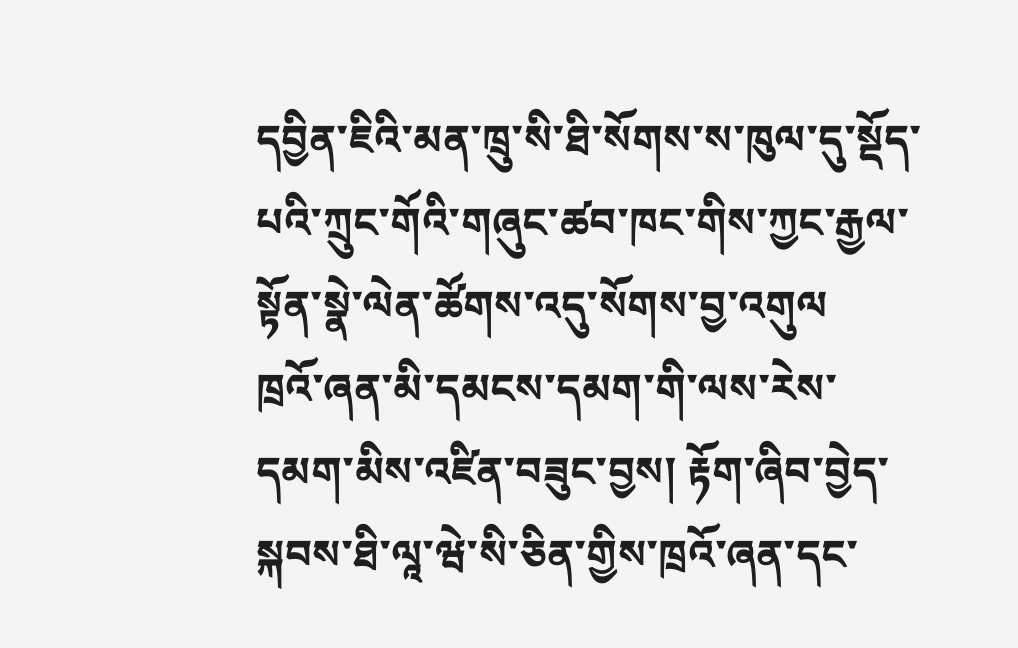དབྱིན་ཇིའི་མན་ཁྲུ་སི་ཐི་སོགས་ས་ཁུལ་དུ་སྡོད་པའི་ཀྲུང་གོའི་གཞུང་ཚབ་ཁང་གིས་ཀྱང་རྒྱལ་སྟོན་སྣེ་ལེན་ཚོགས་འདུ་སོགས་བྱ་འགུལ
ཁྲའོ་ཞན་མི་དམངས་དམག་གི་ལས་རེས་དམག་མིས་འཛིན་བཟུང་བྱས། རྟོག་ཞིབ་བྱེད་སྐབས་ཐི་ལཱ་ཝེ་སི་ཅིན་གྱིས་ཁྲའོ་ཞན་དང་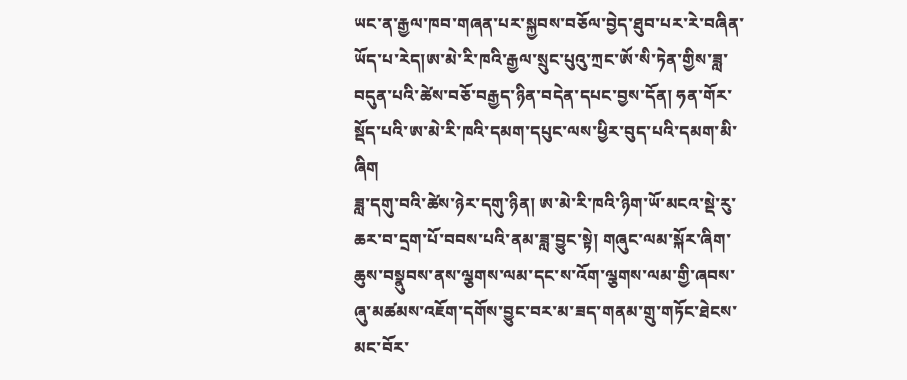ཡང་ན་རྒྱལ་ཁབ་གཞན་པར་སྐྱབས་བཅོལ་བྱེད་ཐུབ་པར་རེ་བཞིན་ཡོད་པ་རེད།ཨ་མེ་རི་ཁའི་རྒྱལ་སྲུང་པུའུ་ཀྲང་ཨོ་སི་ཏེན་གྱིས་ཟླ་བདུན་པའི་ཚེས་བཅོ་བརྒྱད་ཉིན་བདེན་དཔང་བྱས་དོན། ཧན་གོར་སྡོད་པའི་ཨ་མེ་རི་ཁའི་དམག་དཔུང་ལས་ཕྱིར་བུད་པའི་དམག་མི་ཞིག
ཟླ་དགུ་བའི་ཚེས་ཉེར་དགུ་ཉིན། ཨ་མེ་རི་ཁའི་ཉིག་ཡོ་མངའ་སྡེ་རུ་ཆར་བ་དྲག་པོ་བབས་པའི་ནམ་ཟླ་བྱུང་སྟེ། གཞུང་ལམ་སྐོར་ཞིག་ཆུས་བསྣུབས་ནས་ལྕགས་ལམ་དང་ས་འོག་ལྕགས་ལམ་གྱི་ཞབས་ཞུ་མཚམས་འཇོག་དགོས་བྱུང་བར་མ་ཟད་གནམ་གྲུ་གཏོང་ཐེངས་མང་བོར་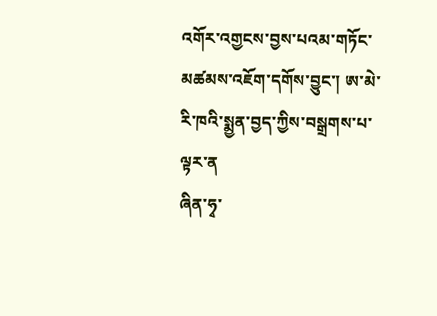འགོར་འགྱངས་བྱས་པའམ་གཏོང་མཚམས་འཇོག་དགོས་བྱུང་། ཨ་མེ་རི་ཁའི་སྨྱན་བྱད་ཀྱིས་བསྒྲགས་པ་ལྟར་ན
ཞིན་ཧྭ་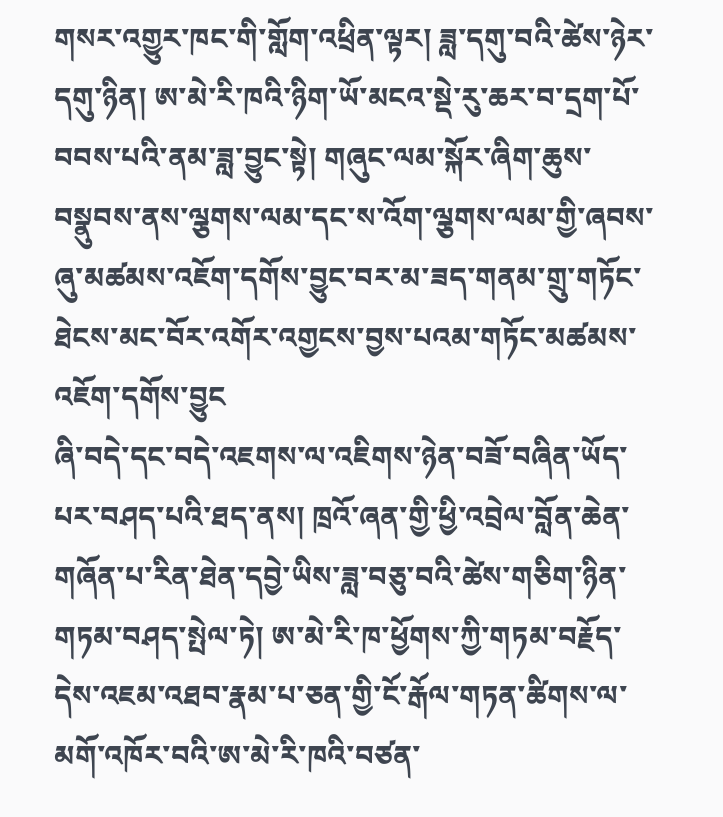གསར་འགྱུར་ཁང་གི་གློག་འཕྲིན་ལྟར། ཟླ་དགུ་བའི་ཚེས་ཉེར་དགུ་ཉིན། ཨ་མེ་རི་ཁའི་ཉིག་ཡོ་མངའ་སྡེ་རུ་ཆར་བ་དྲག་པོ་བབས་པའི་ནམ་ཟླ་བྱུང་སྟེ། གཞུང་ལམ་སྐོར་ཞིག་ཆུས་བསྣུབས་ནས་ལྕགས་ལམ་དང་ས་འོག་ལྕགས་ལམ་གྱི་ཞབས་ཞུ་མཚམས་འཇོག་དགོས་བྱུང་བར་མ་ཟད་གནམ་གྲུ་གཏོང་ཐེངས་མང་བོར་འགོར་འགྱངས་བྱས་པའམ་གཏོང་མཚམས་འཇོག་དགོས་བྱུང
ཞི་བདེ་དང་བདེ་འཇགས་ལ་འཇིགས་ཉེན་བཟོ་བཞིན་ཡོད་པར་བཤད་པའི་ཐད་ནས། ཁྲའོ་ཞན་གྱི་ཕྱི་འབྲེལ་བློན་ཆེན་གཞོན་པ་རིན་ཐེན་དབྱེ་ཡིས་ཟླ་བཅུ་བའི་ཚེས་གཅིག་ཉིན་གཏམ་བཤད་སྤེལ་ཏེ། ཨ་མེ་རི་ཁ་ཕྱོགས་ཀྱི་གཏམ་བརྗོད་དེས་འཇམ་འཐབ་རྣམ་པ་ཅན་གྱི་ངོ་རྒོལ་གཏན་ཚིགས་ལ་མགོ་འཁོར་བའི་ཨ་མེ་རི་ཁའི་བཙན་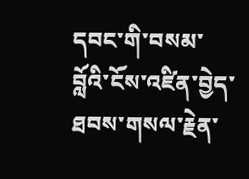དབང་གི་བསམ་བློའི་ངོས་འཛིན་བྱེད་ཐབས་གསལ་རྗེན་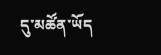དུ་མཚོན་ཡོད